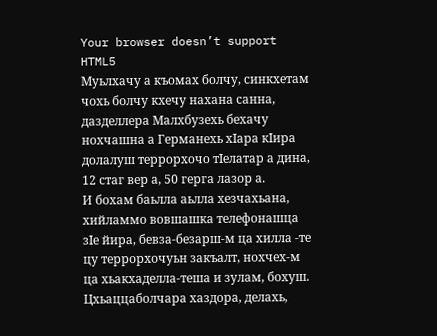Your browser doesn’t support HTML5
Муьлхачу а къомах болчу, синкхетам чохь болчу кхечу нахана санна, дазделлера Малхбузехь бехачу нохчашна а Германехь хIара кIира долалуш террорхочо тIелатар а дина, 12 стаг вер а, 50 герга лазор а.
И бохам баьлла аьлла хезчахьана, хийламмо вовшашка телефонашца зIе йира, бевза-безарш-м ца хилла -те цу террорхочуьн закъалт, нохчех-м ца хьакхаделла-теша и зулам, бохуш.
Цхьаццаболчара хаздора, делахь,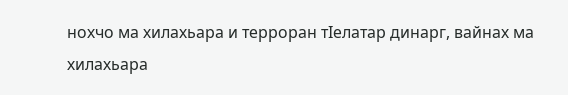нохчо ма хилахьара и терроран тIелатар динарг, вайнах ма хилахьара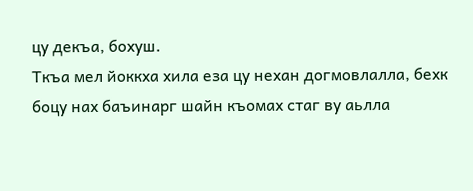цу декъа, бохуш.
Ткъа мел йоккха хила еза цу нехан догмовлалла, бехк боцу нах баъинарг шайн къомах стаг ву аьлла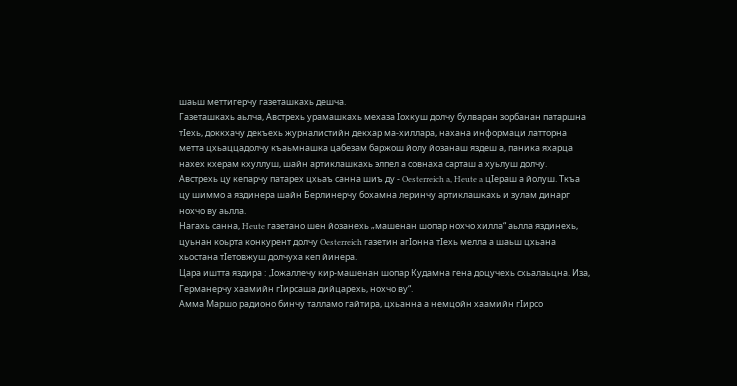шаьш меттигерчу газеташкахь дешча.
Газеташкахь аьлча, Австрехь урамашкахь мехаза Iохкуш долчу булваран зорбанан патаршна тIехь, доккхачу декъехь журналистийн декхар ма-хиллара, нахана информаци латторна метта цхьаццадолчу къаьмнашка цабезам баржош йолу йозанаш яздеш а, паника яхарца нахех кхерам кхуллуш, шайн артиклашкахь элпел а совнаха сарташ а хуьлуш долчу.
Австрехь цу кепарчу патарех цхьаъ санна шиъ ду - Oesterreich a, Heute a цIераш а йолуш. Ткъа цу шиммо а яздинера шайн Берлинерчу бохамна леринчу артиклашкахь и зулам динарг нохчо ву аьлла.
Нагахь санна, Heute газетано шен йозанехь „машенан шопар нохчо хилла“ аьлла яздинехь, цуьнан коьрта конкурент долчу Oesterreich газетин агIонна тIехь мелла а шаьш цхьана хьостана тIетовжуш долчуха кеп йинера.
Цара иштта яздира : „Iожаллечу кир-машенан шопар Кудамна гена доцучехь схьалаьцна. Иза, Германерчу хаамийн гIирсаша дийцарехь, нохчо ву“.
Амма Маршо радионо бинчу талламо гайтира, цхьанна а немцойн хаамийн гIирсо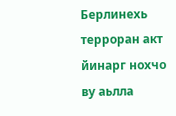Берлинехь терроран акт йинарг нохчо ву аьлла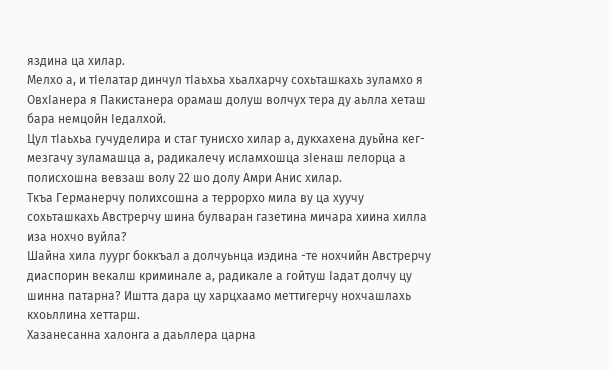яздина ца хилар.
Мелхо а, и тIелатар динчул тIаьхьа хьалхарчу сохьташкахь зуламхо я ОвхIанера я Пакистанера орамаш долуш волчух тера ду аьлла хеташ бара немцойн Iедалхой.
Цул тIаьхьа гучуделира и стаг тунисхо хилар а, дукхахена дуьйна кег-мезгачу зуламашца а, радикалечу исламхошца зIенаш лелорца а полисхошна вевзаш волу 22 шо долу Амри Анис хилар.
Ткъа Германерчу полихсошна а террорхо мила ву ца хуучу сохьташкахь Австрерчу шина булваран газетина мичара хиина хилла иза нохчо вуйла?
Шайна хила луург боккъал а долчуьнца иэдина -те нохчийн Австрерчу диаспорин векалш криминале а, радикале а гойтуш Iадат долчу цу шинна патарна? Иштта дара цу харцхаамо меттигерчу нохчашлахь кхоьллина хеттарш.
Хазанесанна халонга а даьллера царна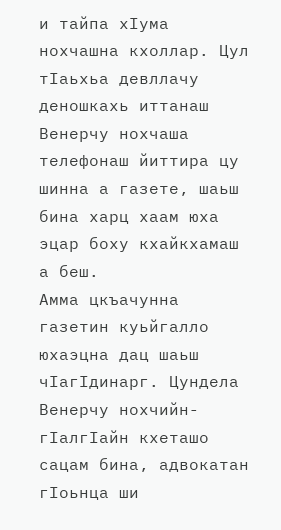и тайпа хIума нохчашна кхоллар. Цул тIаьхьа девллачу деношкахь иттанаш Венерчу нохчаша телефонаш йиттира цу шинна а газете, шаьш бина харц хаам юха эцар боху кхайкхамаш а беш.
Амма цкъачунна газетин куьйгалло юхаэцна дац шаьш чIагIдинарг. Цундела Венерчу нохчийн-гIалгIайн кхеташо сацам бина, адвокатан гIоьнца ши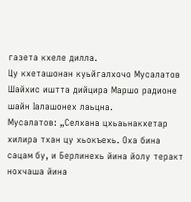газета кхеле дилла.
Цу кхеташонан куьйгалхочо Мусалатов Шайхис иштта дийцира Маршо радионе шайн Iалашонех лаьцна.
Мусалатов: „Селхана цхьаьнакхетар хилира тхан цу хьокъехь. Оха бина сацам бу, и Берлинехь йина йолу теракт нохчаша йина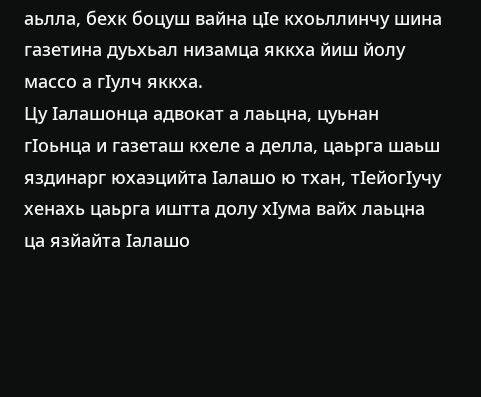аьлла, бехк боцуш вайна цIе кхоьллинчу шина газетина дуьхьал низамца яккха йиш йолу массо а гIулч яккха.
Цу Iалашонца адвокат а лаьцна, цуьнан гIоьнца и газеташ кхеле а делла, цаьрга шаьш яздинарг юхаэцийта Iалашо ю тхан, тIейогIучу хенахь цаьрга иштта долу хIума вайх лаьцна ца язйайта Iалашо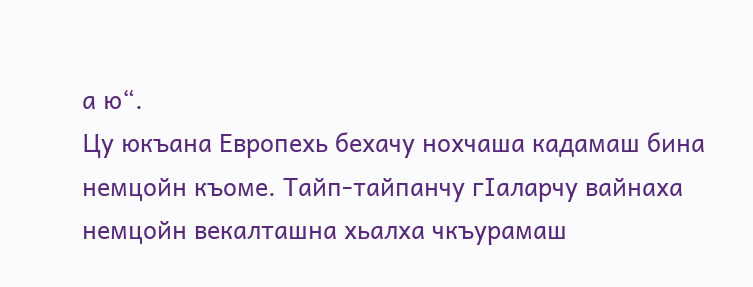а ю“.
Цу юкъана Европехь бехачу нохчаша кадамаш бина немцойн къоме. Тайп-тайпанчу гIаларчу вайнаха немцойн векалташна хьалха чкъурамаш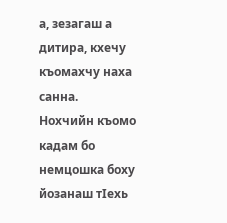а, зезагаш а дитира, кхечу къомахчу наха санна.
Нохчийн къомо кадам бо немцошка боху йозанаш тIехь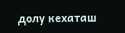долу кехаташ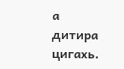а дитира цигахь.